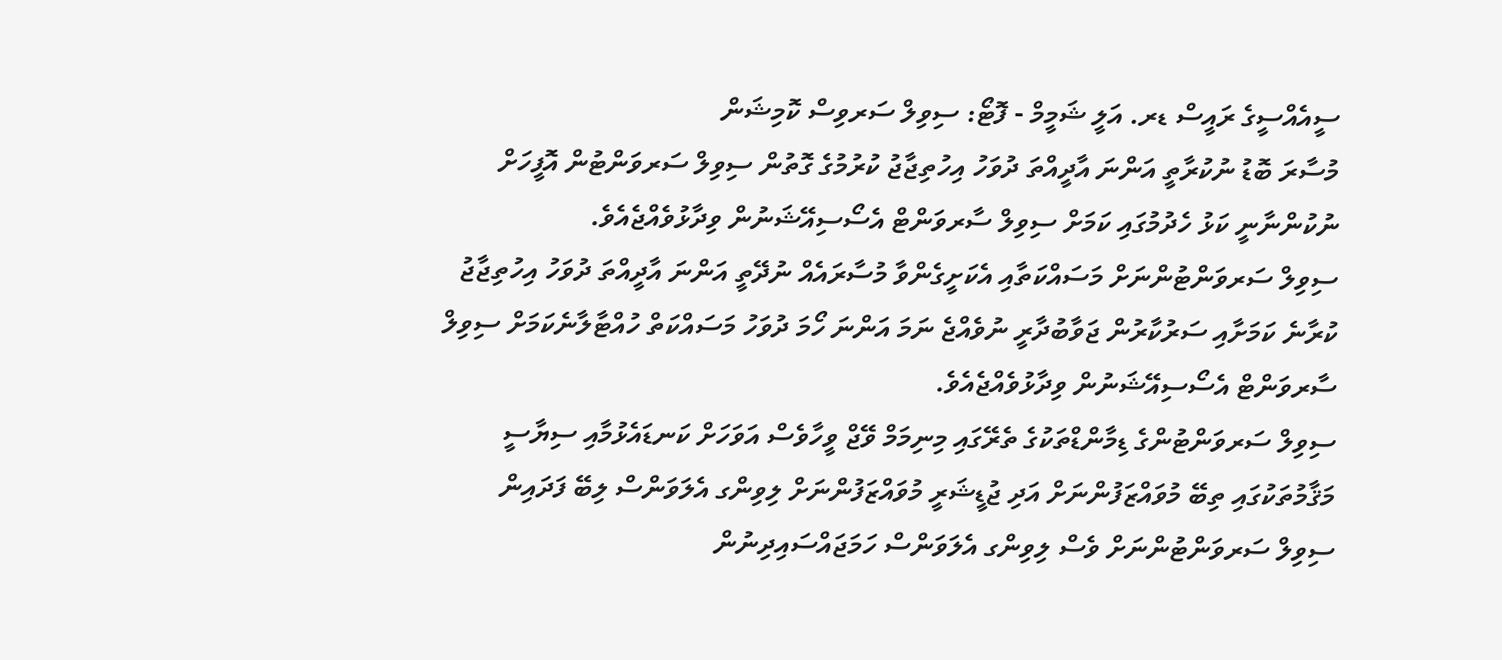ސީއެއްސީގެ ރައީސް ޑރ. އަލީ ޝަމީމް - ފޮޓޯ: ސިވިލް ސަރވިސް ކޮމިޝަން
މުސާރަ ބޮޑު ނުކުރާތީ އަންނަ އާދީއްތަ ދުވަހު އިހުތިޖާޖު ކުރުމުގެ ގޮތުން ސިވިލް ސަރވަންޓުން އޮފީހަށް ނުކުންނާނީ ކަޅު ހެދުމުގައި ކަމަށް ސިވިލް ސާރވަންޓް އެސޯސިއޭޝަނުން ވިދާޅުވެއްޖެއެވެ.
ސިވިލް ސަރވަންޓުންނަށް މަސައްކަތާއި އެކަށީގެންވާ މުސާރައެއް ނުދޭތީ އަންނަ އާދީއްތަ ދުވަހު އިހުތިޖާޖު ކުރާނެ ކަމަށާއި ސަރުކާރުން ޖަވާބުދާރީ ނުވެއްޖެ ނަމަ އަންނަ ހޯމަ ދުވަހު މަސައްކަތް ހުއްޓާލާނެކަމަށް ސިވިލް ސާރވަންޓް އެސޯސިއޭޝަނުން ވިދާޅުވެއްޖެއެވެ.
ސިވިލް ސަރވަންޓުންގެ ޑިމާންޑްތަކުގެ ތެރޭގައި މިނިމަމް ވޭޖް ވީހާވެސް އަވަހަށް ކަނޑައެޅުމާއި ސިޔާސީ މަޤާމުތަކުގައި ތިބޭ މުވައްޒަފުންނަށް އަދި ޖުޑީޝަރީ މުވައްޒަފުންނަށް ލިވިންގ އެލަވަންސް ލިބޭ ފަދައިން ސިވިލް ސަރވަންޓުންނަށް ވެސް ލިވިންގ އެލަވަންސް ހަމަޖައްސައިދިނުން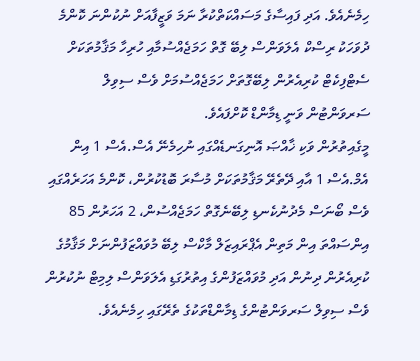ހިމެނެއެވެ. އަދި ފައިސާގެ މަސައްކަތްކުރާ ނަމަ ވަޒީފާއަށް ނުކުންނަ ކޮންމެ ދުވަހަކު ރިސްކް އެލަވަންސް ލިބޭ ގޮތް ހަމަޖެއްސުމާއި ހުރިހާ މަޤާމުތަކަށް ސެޓްފިކެޓް ކުރިއެރުން ލިބޭގޮތަށް ހަމަޖެއްސުމަށް ވެސް ސިވިލް ސަރވަންޓުން ވަނީ ޑިމާންޑް ކޮށްފައެވެ.
މީގެއިތުރުން ވަކި ޚާއްޞަ އޮނިގަނޑެއްގައި ނުހިމެނޭ އެސް.އެސް 1 އިން އެމް.އެސް 1 އާއި ދޭތެރޭ މަޤާމުތަކަށް މުސާރަ ބޮޑުކުރުން، ކޮންމެ އަހަރެއްގައި ވެސް ބޯނަސް މެދުނުކެނޑި ލިބޭނެގޮތް ހަމަޖެއްސުން، 2 އަހަރުން 85 އިންސައްތަ އިން މަތިން އެޕްރައިޒަލް މާކްސް ލިބޭ މުވައްޒަފުންނަށް މަޤާމުގެ ކުރިއެރުން ދިނުން އަދި މުވައްޒަފުންގެ އިތުރުގަޑި އެލަވަންސް ލިމިޓް ނުކުރުން ވެސް ސިވިލް ސަރވަންޓުންގެ ޑިމާންޑްތަކުގެ ތެރޭގައި ހިމެނެއެވެ.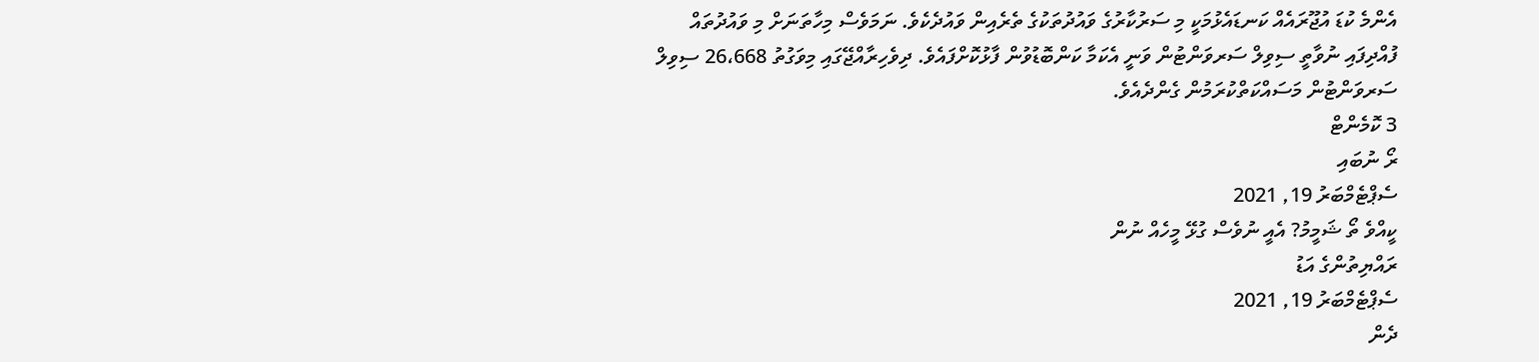އެންމެ ކުޑަ އުޖޫރައެއް ކަނޑައެޅުމަކީ މި ސަރުކާރުގެ ވައުދުތަކުގެ ތެރެއިން ވައުދެކެވެ. ނަމަވެސް މިހާތަނަށް މި ވައުދުތައް ފުއްދިފައި ނުވާތީ ސިވިލް ސަރވަންޓުން ވަނީ އެކަމާ ކަންބޮޑުވުން ފާޅުކޮށްފައެވެ. ދިވެހިރާއްޖޭގައި މިވަގުތު 26،668 ސިވިލް ސަރވަންޓުން މަސައްކަތްކުރަމުން ގެންދެއެވެ.
3 ކޮމެންޓް
ރޯ ނުބައި
ސެޕްޓެމްބަރު 19, 2021
ކީއްވެ ތޯ ޝަމީމު? އެއީ ނުވެސް ގުޅޭ މީހެއް ނުން
ރައްޔިތުންގެ އަޑު
ސެޕްޓެމްބަރު 19, 2021
ދެން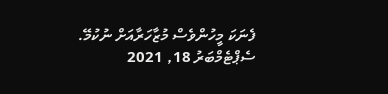ފެނަކަ މީހުންވެސް މުޒާހަރާއަށް ނުކުމޭ.
ސެޕްޓެމްބަރު 18, 2021